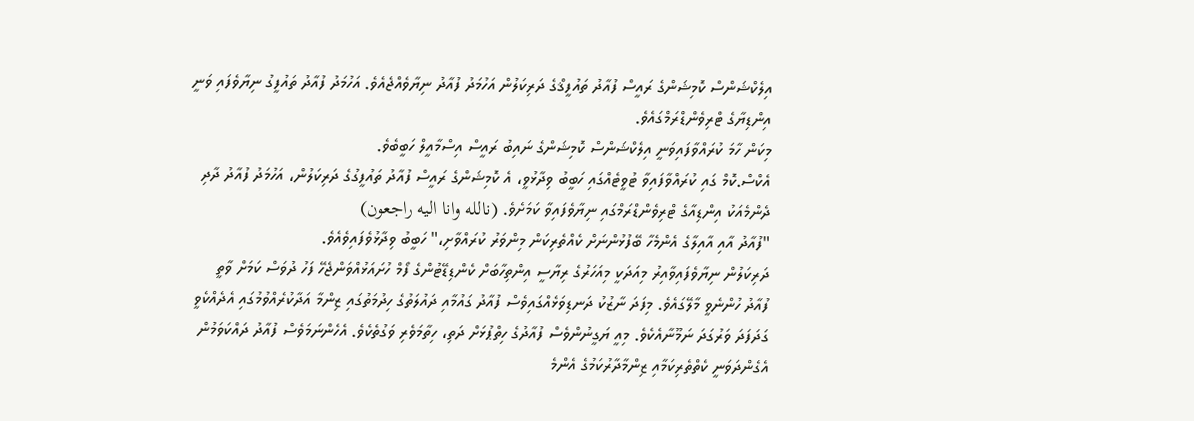އިލެކްޝަންސް ކޮމިޝަންގެ ރައީސް ފުއާދު ތައުފީޤްގެ ދަރިކަލުން އަހުމަދު ފުއާދު ނިޔާވެއްޖެއެވެ. އަހުމަދު ފުއާދު ތައުފީގު ނިޔާވެފައި ވަނީ އިންޑިޔާގެ ޓްރިވެންޑްރަމްގައެވެ.
މިކަން ހާމަ ކުރައްވާފައިވަނީ އިލެކްޝަންސް ކޮމިޝަންގެ ނައިބު ރައީސް އިސްމާއީލް ހަބީބެވެ.
އެކްސް.ކޮމް ގައި ކުރައްވާފައިވާ ޓުވީޓެއްގައި ހަބީބު ވިދާޅުވީ، އެ ކޮމިޝަންގެ ރައީސް ފުއާދު ތައުފީގުގެ ދަރިކަލުން، އަހުމަދު ފުއާދު ދާދި ދެންމެއަކު އިންޑިއާގެ ޓްރިވެންޑްރަމްގައި ނިޔާވެފައިވާ ކަމަށެވެ. (نالله وانا اليه راجعون)
"ފުއާދު އާއި އާއިލާގެ އެންމެހާ ބޭފުޅުންނަށް ކެއްތެރިކަން މިންވަރު ކުރައްވާށި،" ހަބީބު ވިދާޅުވެފައިވެއެވެ.
ދަރިކަލުން ނިޔާވެފައިވާއިރު މިއަދަކީ މިއަހަރުގެ ރިޔާސީ އިންތިހާބަށް ކެންޑިޑޭޓުންގެ ފޯމް ހުށައަޅުއްވަންޖެހޭ ފަހު ދުވަސް ކަމަށް ވާތީ ފުއާދު ހުންނެވީ މާލޭގައެވެ. މިފަދަ ނާޒުކު ދަނޑިވަޅެއްގައިވެސް ފުއާދު ގައުމާއި ދައުލަތުގެ ހިދުމަތުގައި ޒިންމާ އަދާކުރެއްވުމުގައި އެދެއްކެވީ ގަދަފަދަ ވަރުގަދަ ނަމޫނާއެކެވެ. މިއީ ޔަގީނުންވެސް ފުއާދުގެ ހިތްޕުޅަށް ދަތި، ހިތާމަވެރި ވަގުތެކެވެ. އެހެންނަމަވެސް ފުއާދު ދައްކަވަމުން އެގެންދަވަނީ ކެތްތެރިކަމާއި ޒިންމާދާރުކަމުގެ އެންމެ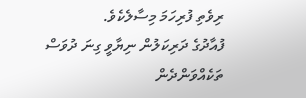ރިވެތި ފުރިހަމަ މިސާލެކެވެ.
ފުއާދުގެ ދަރިކަލުން ނިޔާވީ ގިނަ ދުވަސް ތަކެއްވަންދެން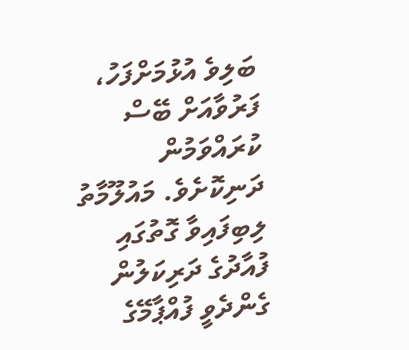ބަލިވެ އުޅުމަށްފަހު، ފަރުވާއަށް ބޭސް ކުރައްވަމުން ދަނިކޮށެވެ. މައުލޫމާތު ލިބިފައިވާ ގޮތުގައި ފުއާދުގެ ދަރިކަލުން ގެންދެވީ ފުއްޕާމޭގެ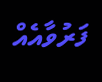ފަރުވާއެއް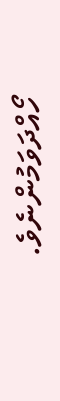ހޯއްދަވަމުންނެވެ.